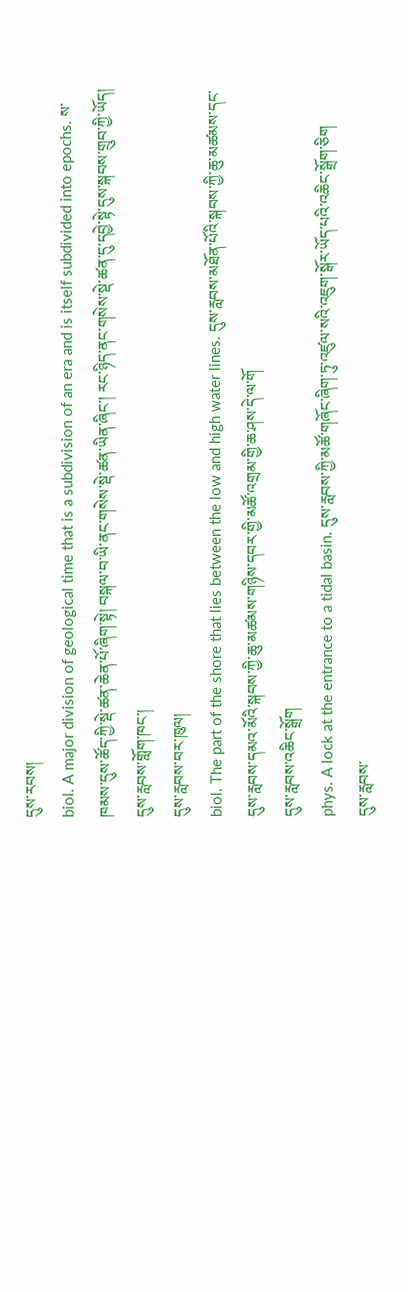དུས་རབས།
biol. A major division of geological time that is a subdivision of an era and is itself subdivided into epochs. ས་ཁམས་དུས་ཚོད་ཀྱི་སྡེ་ཚན་ཆེན་པོ་ཞིག་སྟེ། བསྐལ་བ་ཡི་ནང་གསེས་སྡེ་ཚན་ཡིན་ཞིང་། རང་ཉིད་ནང་གསེས་སྡེ་ཚན་དུ་དབྱེ་སྟེ་དུས་སྐབས་གྲུབ་ཀྱི་ཡོད།
དུས་རླབས་གློག་ཁང་།
དུས་རླབས་བར་ཁུལ།
biol. The part of the shore that lies between the low and high water lines. དུས་རླབས་མཐོན་པོའི་སྐབས་ཀྱི་ཆུ་མཚམས་དང་དུས་རླབས་དམའ་མོའི་སྐབས་ཀྱི་ཆུ་མཚམས་གཉིས་དབར་གྱི་མཚོ་འགྲམ་གྱི་ཆ་ཤས་དེ་ལ་གོ
དུས་རླབས་འཆིང་སྒྲོག
phys. A lock at the entrance to a tidal basin. དུས་རླབས་ཀྱི་མཚོ་གཞོང་ཞིག་ཏུ་འཛུལ་སའི་འཇུག་སྒོར་ཡོད་པའི་འཆིང་སྒྲོག་ཅིག
དུས་རླབས་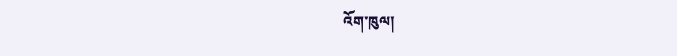འོག་ཁུལ།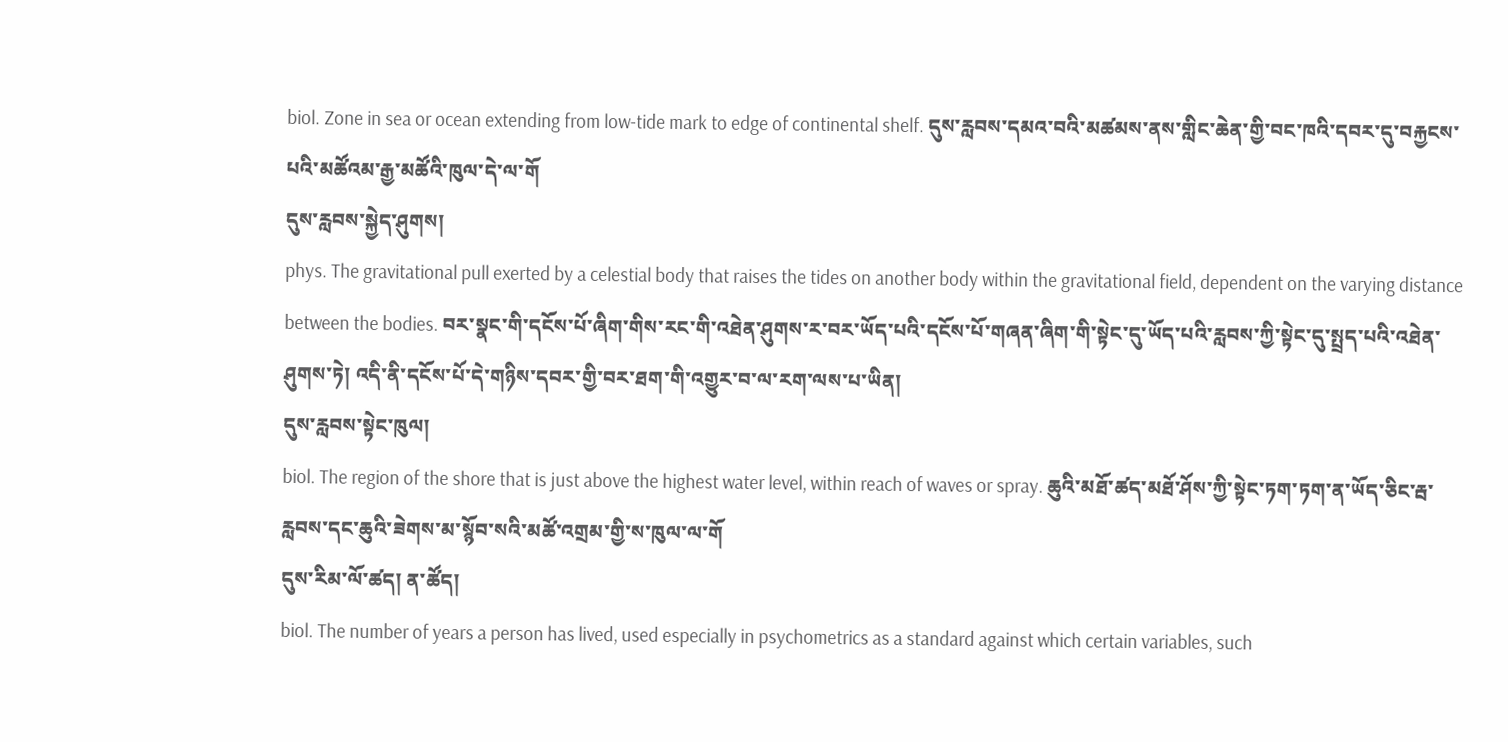biol. Zone in sea or ocean extending from low-tide mark to edge of continental shelf. དུས་རླབས་དམའ་བའི་མཚམས་ནས་གླིང་ཆེན་གྱི་བང་ཁའི་དབར་དུ་བརྐྱངས་པའི་མཚོའམ་རྒྱ་མཚོའི་ཁུལ་དེ་ལ་གོ
དུས་རླབས་སྐྱེད་ཤུགས།
phys. The gravitational pull exerted by a celestial body that raises the tides on another body within the gravitational field, dependent on the varying distance between the bodies. བར་སྣང་གི་དངོས་པོ་ཞིག་གིས་རང་གི་འཐེན་ཤུགས་ར་བར་ཡོད་པའི་དངོས་པོ་གཞན་ཞིག་གི་སྟེང་དུ་ཡོད་པའི་རླབས་ཀྱི་སྟེང་དུ་སྤྲད་པའི་འཐེན་ཤུགས་ཏེ། འདི་ནི་དངོས་པོ་དེ་གཉིས་དབར་གྱི་བར་ཐག་གི་འགྱུར་བ་ལ་རག་ལས་པ་ཡིན།
དུས་རླབས་སྟེང་ཁུལ།
biol. The region of the shore that is just above the highest water level, within reach of waves or spray. ཆུའི་མཐོ་ཚད་མཐོ་ཤོས་ཀྱི་སྟེང་ཏག་ཏག་ན་ཡོད་ཅིང་རྦ་རླབས་དང་ཆུའི་ཟེགས་མ་སྙོབ་སའི་མཚོ་འགྲམ་གྱི་ས་ཁུལ་ལ་གོ
དུས་རིམ་ལོ་ཚད། ན་ཚོད།
biol. The number of years a person has lived, used especially in psychometrics as a standard against which certain variables, such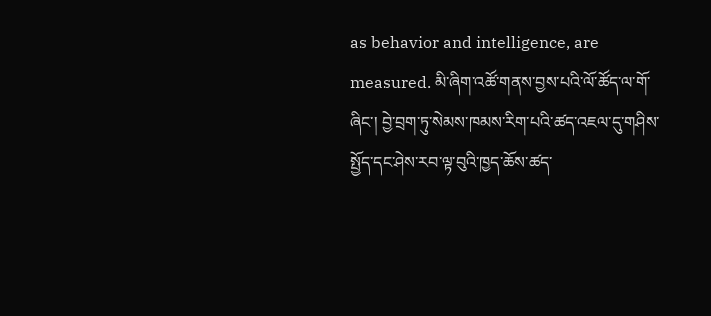as behavior and intelligence, are measured. མི་ཞིག་འཚོ་གནས་བྱས་པའི་ལོ་ཚོད་ལ་གོ་ཞིང་། བྱེ་བྲག་ཏུ་སེམས་ཁམས་རིག་པའི་ཚད་འཇལ་དུ་གཤིས་སྤྱོད་དང་ཤེས་རབ་ལྟ་བུའི་ཁྱད་ཆོས་ཚད་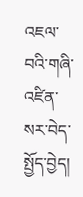འཇལ་བའི་གཞི་འཛིན་སར་བེད་སྤྱོད་བྱེད།